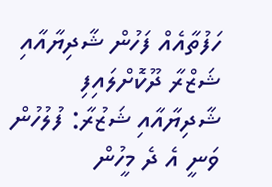ހަފުތާއެއް ފަހުން ޝާދިޔާއާއި ޝަޒްރާ ދޫކޮށްލައިފި
ޝާދިޔާއާއި ޝަޒުރާ: ފުލުހުން ވަނީ އެ ދެ މީހުން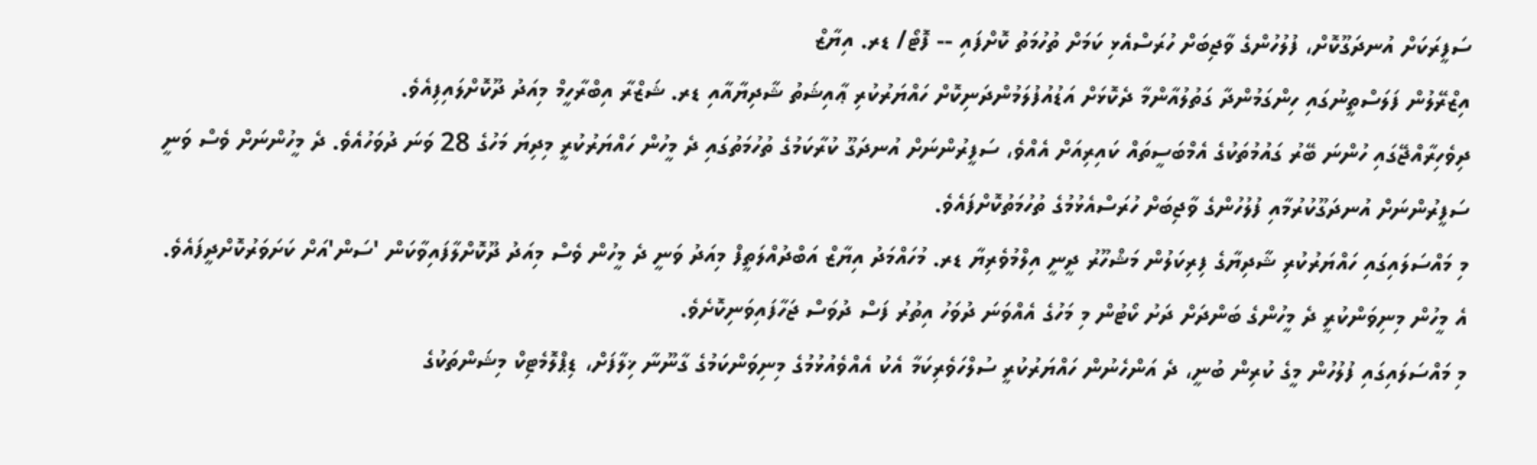ސަފީރަކަށް އުނދަގޫކޮށް، ފުލުހުންގެ ވާޖިބަށް ހުރަސްއެޅި ކަމަށް ތުހުމަތު ކޮށްފައި -- ފޮޓޯ/ ޑރ. އިޔާޒް
އިޒްރޭލުން ފަލަސްތީނުގައި ހިންގަމުންދާ ގަތުލުއާންމާ ދެކޮޅަށް އަޑުއުފުލަމުންދަނިކޮށް ހައްޔަރުކުރި ޢާއިޝަތު ޝާދިޔާއާއި ޑރ. ޝަޒްރާ އިބްރާހީމް މިއަދު ދޫކޮށްލައިފިއެވެ.
ދިވެހިރާއްޖޭގައި ހުންނަ ބޭރު ގައުމުތަކުގެ އެމްބަސީތައް ކައިރިއަށް އެއްވެ، ސަފީރުންނަށް އުނދަގޫ ކުރާކަމުގެ ތުހުމަތުގައި ދެ މީހުން ހައްޔަރުކުރީ މިދިޔަ މަހުގެ 28 ވަނަ ދުވަހުއެވެ. ދެ މީހުންނަށް ވެސް ވަނީ ސަފީރުންނަށް އުނދަގޫކުރުމާއި ފުލުހުންގެ ވާޖިބަށް ހުރަސްއެޅުމުގެ ތުހުމަތުކޮށްފައެވެ.
މި މައްސަލައިގައި ހައްޔަރުކުރި ޝާދިޔާގެ ފިރިކަލުން މަޝްހޫރު ދީނީ އިލްމުވެރިޔާ ޑރ. މުހައްމަދު އިޔާޒް އަބްދުއްލަތީފް މިއަދު ވަނީ ދެ މީހުން ވެސް މިއަދު ދޫކޮށްލާފައިވާކަން 'ސަން'އަށް ކަށަވަރުކޮށްދީފައެވެ.
އެ މީހުން މިނިވަންކުރީ ދެ މީހުންގެ ބަންދަށް ދަށު ކޯޓުން މި މަހުގެ އެއްވަނަ ދުވަހު އިތުރު ފަސް ދުވަސް ޖަހާފައިވަނިކޮށެވެ.
މި މައްސަލައިގައި ފުލުހުން މީގެ ކުރިން ބުނީ، ދެ އަންހެނުން ހައްޔަރުކުރީ ސުލްހަވެރިކަމާ އެކު އެއްވެއުޅުމުގެ މިނިވަންކަމުގެ ގާނޫނާ ޚިލާފަށް، ޑިޕްލޮމެޓިކް މިޝަންތަކުގެ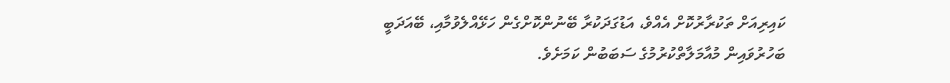ކައިރިއަށް ތަކުރާރުކޮށް އެއްވެ، އަޑުގަދަކުރާ ބޭނުންކޮށްގެން ހަޅޭއްލެވުމާއި، ބޭއަދަބީ ބަހުރުވައިން މުއާމަލާތްކުރުމުގެ ސަބަބުން ކަމަށެވެ.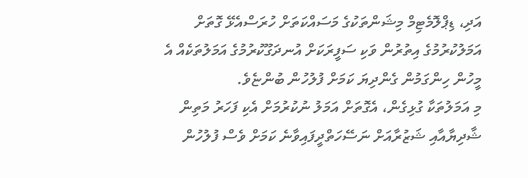އަދި، ޑިޕްލޮމެޓިމް މިޝަންތަކުގެ މަސައްކަތަށް ހުރަސްއެޅޭ ގޮތަށް އަމަލުކުރުމުގެ އިތުރުން ވަކި ސަފީރަކަށް އުނދަގޫކުރުމުގެ އަމަލުތަކެއް އެ މީހުން ހިންގަމުން ގެންދިޔަ ކަމަށް ފުލުހުން ބުންޏެވެ.
މި އަމަލުތަކާ ގުޅިގެން، އެގޮތަށް އަމަލު ނުކުރުމަށް އެކި ފަހަރު މަތިން ޝާދިޔާއާއި ޝަޒުރާއަށް ނަސޭހަތްދީފައިވާނެ ކަމަށް ވެސް ފުލުހުން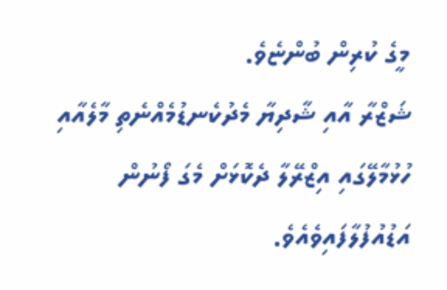މީގެ ކުރިން ބުންޏެވެ.
ޝަޒްރާ އާއި ޝާދިޔާ މެދުކެނޑުމެއްނެތި މާލެއާއި ހުޅުމާލޭގައި އިޒްރޭލާ ދެކޮޅަށް މެގަ ފޯނުން އަޑުއުފުލާފައިވެއެވެ.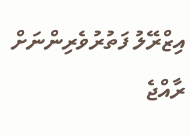އިޒްރޭލު ފަތުރުވެރިންނަށް ރާއްޖެ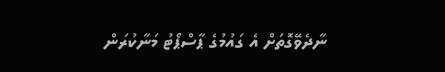ނާދެވޭގޮތަށް އެ ގައުމުގެ ޕާސްޕޯޓު މަނާކުރަން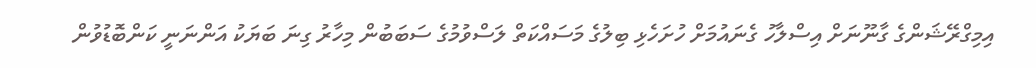އިމިގްރޭޝަންގެ ގާނޫނަށް އިސްލާހު ގެނައުމަށް ހުށަހެޅި ބިލުގެ މަސައްކަތް ލަސްވުމުގެ ސަބަބުން މިހާރު ގިނަ ބަޔަކު އަންނަނީ ކަންބޮޑުވުން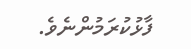ފާޅުކުރަމުންނެވެ.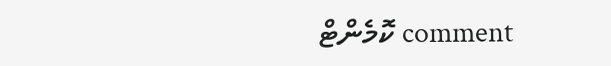comment ކޮމެންޓް